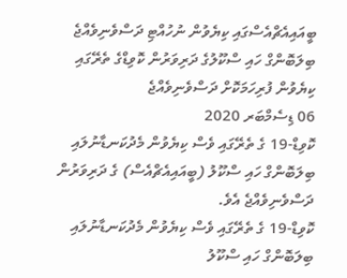ބީއައިއެޗްއެސްގައި ކިޔެވުން ނުހުއްޓި ދަސްވެނިވެއްޖެ
ބިލަބޮންގް ހައި ސްކޫލުގެ ދަރިވަރުން ކޮވިޑްގެ ތެރޭގައި ކިޔެވުން ފުރިހަމަކޮށް ދަސްވެނިވެއްޖެ
06 ޑިސެމްބަރ 2020
ކޮވިޑް-19 ގެ ތެރޭގައި ވެސް ކިޔެވުން މެދުކަނޑާނުލައި ބިލަބޮންގް ހައި ސްކޫލު (ބީއައިއެޗްއެސް) ގެ ދަރިވަރުން ދަސްވެނިވެއްޖެ އެވެ.
ކޮވިޑް-19 ގެ ތެރޭގައި ވެސް ކިޔެވުން މެދުކަނޑާނުލައި ބިލަބޮންގް ހައި ސްކޫލު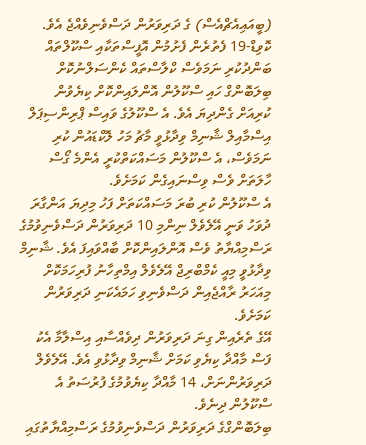(ބީއައިއެޗްއެސް) ގެ ދަރިވަރުން ދަސްވެނިވެއްޖެ އެވެ.
ކޮވިޑް-19 ފެތުރެން ފެށުމުން އޮފީސްތަކާއި ސްކޫލްތައް ބަންދުކުރި ނަމަވެސް ކްލާސްތައް ކެންސަލްނުކޮށް ބިލަބޮންގް ހައި ސްކޫލުން އޮންލައިންކޮށް ކިޔެވުން ކުރިއަށް ގެންދިޔަ އެވެ. އެ ސްކޫލުގެ ވައިސް ޕްރިންސިޕަލް އިސްމާއިލް ޝާނިމް ވިދާޅުވީ މާޗު މަހު ލޮކްޑައުން ކުރި ނަމަވެސް، އެ ސްކޫލުން މަސައްކަތްކުރީ އެންމެ ގޯސް ހާލަތަށް ވެސް ވިސްނައިގެން ކަމަށެވެ.
އެ ސްކޫލުން ކުރި ބުރަ މަސައްކަތަށް ފަހު މިދިޔަ އަންގާރަ ދުވަހު ވަނީ އޭލެވެލް ނިންމި 10 ދަރިވަރުން ދަސްވެނިވުމުގެ ރަސްމިއްޔާތު ވެސް އޮންލައިންކޮށް ބާއްވައިފަ އެވެ. ޝާނިމް ވިދާޅުވީ މިއީ ކެމްބްރިޖް އޭލެވެލް އިމްތިހާނު ފުރިހަމަކޮށް މިއަހަރު ރާއްޖެއިން ދަސްވެނިވި ހަމައެކަނި ދަރިވަރުން ކަމަށެވެ.
އޭގެ ތެރެއިން ގިނަ ދަރިވަރުން ދިވެއްސާއި އިސްލާމާ އެކު ފަސް މާއްދާ ކިޔެވި ކަމަށް ޝާނިމް ވިދާޅުވި އެވެ. އޭލެވެލް ދަރިވަރުންނަށް، 14 މާއްދާ ކިޔެވުމުގެ ފުރުސަތު އެ ސްކޫލުން ދިނެވެ.
ބިލަބޮންގްގެ ދަރިވަރުން ދަސްވެނިވުމުގެ ރަސްމިއްޔާތުގައި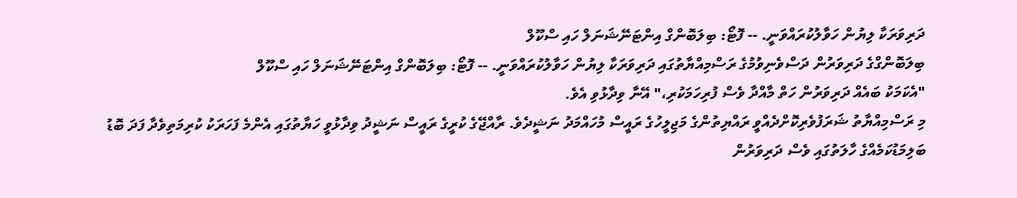ދަރިވަރަކާ ލިޔުން ހަވާލުކުރައްވަނީ. -- ފޮޓޯ: ބިލަބޮންގް އިންޓަނޭޝަނަލް ހައި ސްކޫލް
ބިލަބޮންގްގެ ދަރިވަރުން ދަސްވެނިވުމުގެ ރަސްމިއްޔާތުގައި ދަރިވަރަކާ ލިޔުން ހަވާލުކުރައްވަނީ. -- ފޮޓޯ: ބިލަބޮންގް އިންޓަނޭޝަނަލް ހައި ސްކޫލް
"އެކަމަކު ބައެއް ދަރިވަރުން ހަތް މާއްދާ ވެސް ފުރިހަމަކުރި،" އޭނާ ވިދާޅުވި އެވެ.
މި ރަސްމިއްޔާތު ޝަރަފުވެރިކޮށްދެއްވީ ރައްޔިތުންގެ މަޖިލީހުގެ ރައީސް މުހައްމަދު ނަޝީދެވެ. ރާއްޖޭގެ ކުރީގެ ރައީސް ނަޝީދު ވިދާޅުވީ ހަޔާތުގައި އެންމެ ފަހަރަކު ކުރިމަތިވެދާ ފަދަ ބޮޑު ބަލިމަޑުކަމެއްގެ ހާލަތުގައި ވެސް ދަރިވަރުން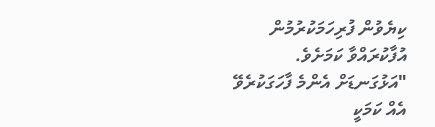ކިޔެވުން ފުރިހަމަކުރުމުން އުފާކުރައްވާ ކަމަށެވެ.
"އަޅުގަނޑަށް އެންމެ ފާހަގަކުރެވޭ އެއް ކަމަކީ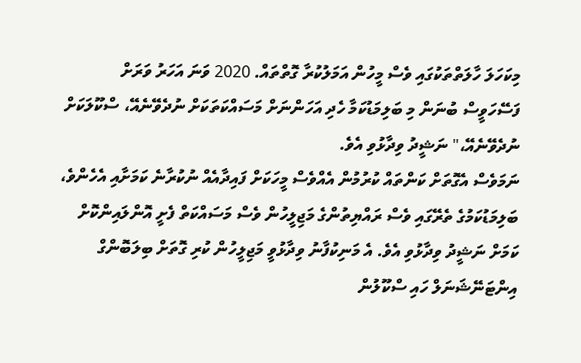މިކަހަލަ ހާލަތްތަކުގައި ވެސް މީހުން އަމަލުކުރާ ގޮތްތައް. 2020 ވަނަ އަހަރު ވަރަށް ފަސޭހަވީސް ބުނަން މި ބަލިމަޑުކަމާ ހެދި އަހަންނަށް މަސައްކަތަކަށް ނުދެވޭނެއޭ، ސްކޫލަކަށް ނުދެވޭނެއޭ،" ނަޝީދު ވިދާޅުވި އެވެ.
ނަމަވެސް އެގޮތަށް ކަންތައް ކުރުމުން އެއްވެސް މީހަކަށް ފައިދާއެއް ނުކުރާނެ ކަމަށާއި އެހެންވެ، ބަލިމަޑުކަމުގެ ތެރޭގައި ވެސް ރައްޔިތުންގެ މަޖިލީހުން ވެސް މަސައްކަތް ފެށީ އޮންލައިންކޮށް ކަމަށް ނަޝީދު ވިދާޅުވި އެވެ. އެ މަނިކުފާނު ވިދާޅުވީ މަޖިލީހުން ކުރި ގޮތަށް ބިލަބޮންގް އިންޓަނޭޝަނަލް ހައި ސްކޫލުން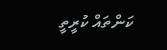ކަންތައް ކުރީތީ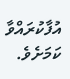އުފާކުރައްވާ ކަމަށެވެ.